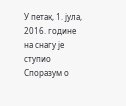У петак, 1. јула, 2016. године на снагу је ступио Споразум о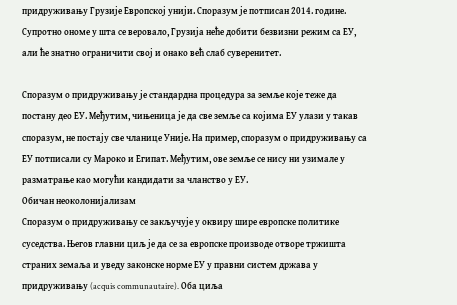придруживању Грузије Европској унији. Споразум је потписан 2014. године. Супротно ономе у шта се веровало, Грузија неће добити безвизни режим са ЕУ, али ће знатно ограничити свој и онако већ слаб суверенитет.

Споразум о придруживању је стандардна процедура за земље које теже да постану део ЕУ. Међутим, чињеница је да све земље са којима ЕУ улази у такав споразум, не постају све чланице Уније. На пример, споразум о придруживању са ЕУ потписали су Мароко и Египат. Међутим, ове земље се нису ни узимале у разматрање као могући кандидати за чланство у ЕУ.
Обичан неоколонијализам
Споразум о придруживању се закључује у оквиру шире европске политике суседства. Његов главни циљ је да се за европске производе отворе тржишта страних земаља и уведу законске норме ЕУ у правни систем држава у придруживању (acquis communautaire). Оба циља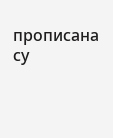прописана су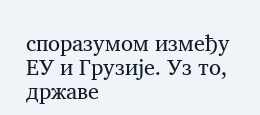споразумом између ЕУ и Грузије. Уз то, државе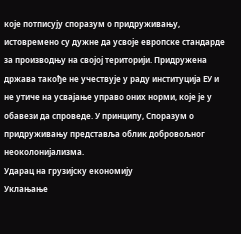које потписују споразум о придруживању, истовремено су дужне да усвоје европске стандарде за производњу на својој територији. Придружена држава такође не учествује у раду институција ЕУ и не утиче на усвајање управо оних норми, које је у обавези да спроведе. У принципу, Споразум о придруживању представља облик добровољног неоколонијализма.
Ударац на грузијску економију
Уклањање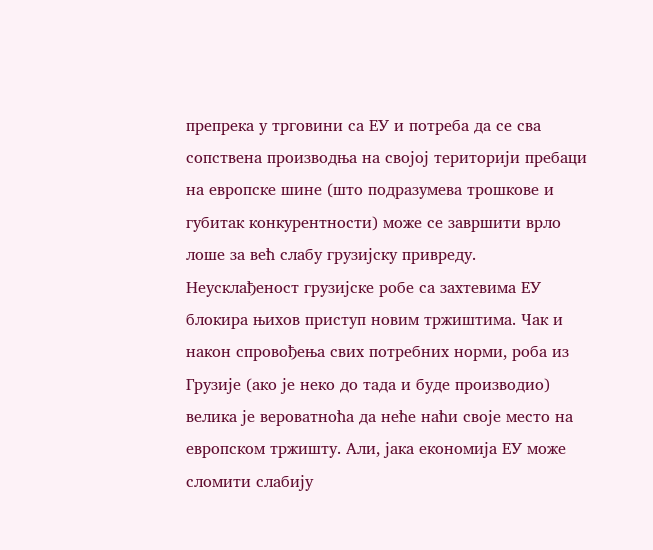препрека у трговини са ЕУ и потреба да се сва сопствена производња на својој територији пребаци на европске шине (што подразумева трошкове и губитак конкурентности) може се завршити врло лоше за већ слабу грузијску привреду. Неусклађеност грузијске робе са захтевима ЕУ блокира њихов приступ новим тржиштима. Чак и након спровођења свих потребних норми, роба из Грузије (ако је неко до тада и буде производио) велика је вероватноћа да неће наћи своје место на европском тржишту. Али, јака економија ЕУ може сломити слабију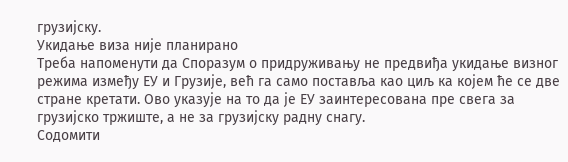грузијску.
Укидање виза није планирано
Треба напоменути да Споразум о придруживању не предвиђа укидање визног режима између ЕУ и Грузије, већ га само поставља као циљ ка којем ће се две стране кретати. Ово указује на то да је ЕУ заинтересована пре свега за грузијско тржиште, а не за грузијску радну снагу.
Содомити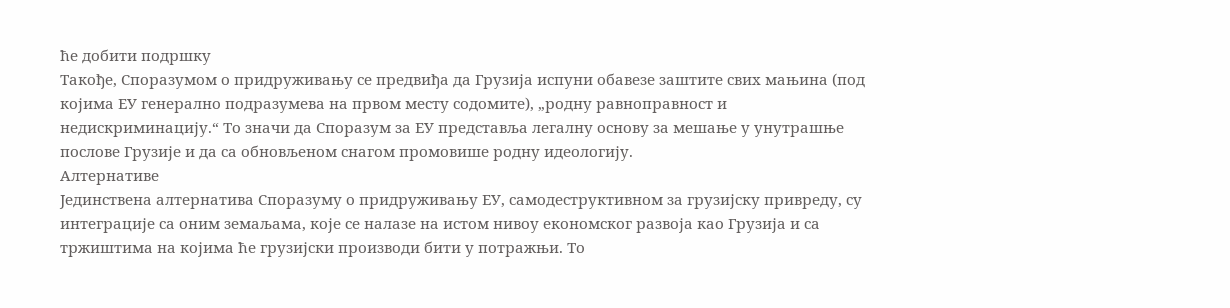ће добити подршку
Такође, Споразумом о придруживању се предвиђа да Грузија испуни обавезе заштите свих мањина (под којима ЕУ генерално подразумева на првом месту содомите), „родну равноправност и недискриминацију.“ То значи да Споразум за ЕУ представља легалну основу за мешање у унутрашње послове Грузије и да са обновљеном снагом промовише родну идеологију.
Алтернативе
Јединствена алтернатива Споразуму о придруживању ЕУ, самодеструктивном за грузијску привреду, су интеграције са оним земаљама, које се налазе на истом нивоу економског развоја као Грузија и са тржиштима на којима ће грузијски производи бити у потражњи. То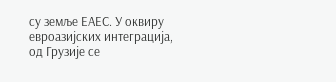су земље ЕАЕС. У оквиру евроазијских интеграција, од Грузије се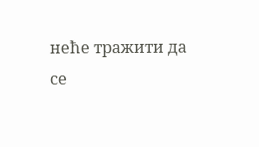неће тражити да се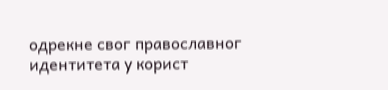одрекне свог православног идентитета у корист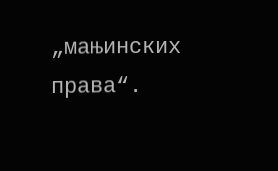„мањинских права“.